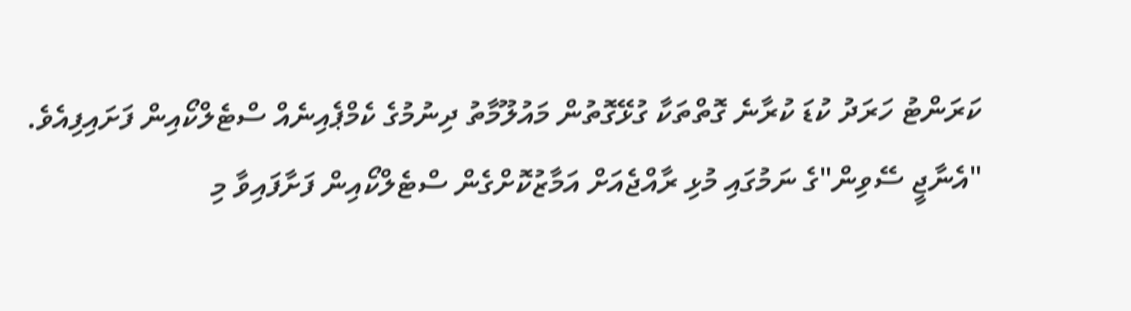ކަރަންޓު ހަރަދު ކުޑަ ކުރާނެ ގޮތްތަކާ ގުޅޭގޮތުން މައުލޫމާތު ދިނުމުގެ ކެމްޕެއިނެއް ސްޓެލްކޯއިން ފަށައިފިއެވެ.
"އެނާޖީ ސޭވިން"ގެ ނަމުގައި މުޅި ރާއްޖެއަށް އަމާޒުކޮށްގެން ސްޓެލްކޯއިން ފަށާފައިވާ މި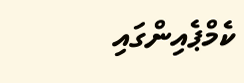ކެމްޕެއިންގައި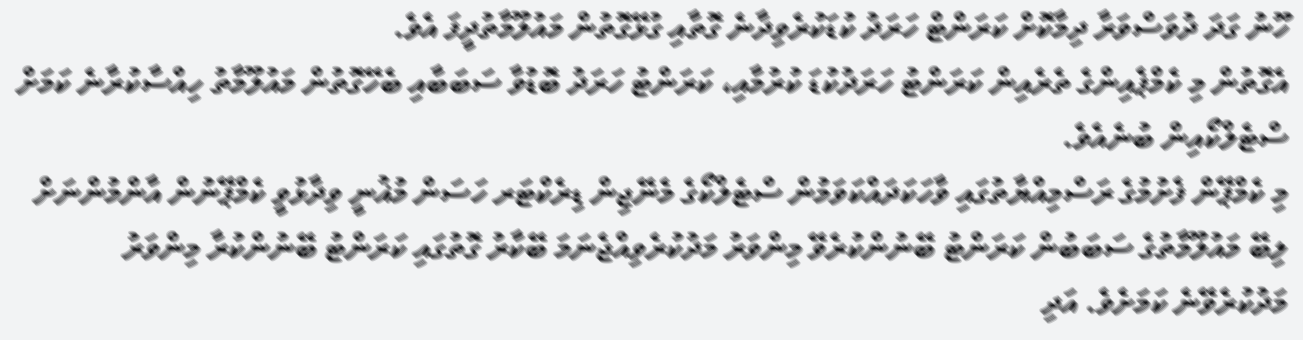ހޫނު ގަދަ ދުވަސްވަރާ ދިމާކޮށް ކަރަންޓް ހަރަދު ކުޑަކުރެވިދާނެ ގޮތާއި ގުޅޭގޮތުން މައުލޫމާތުދީފަ އެވެ.
އެގޮތުން މި ކެމްޕެއިންގެ ތެރެއިން ކަރަންޓު ހަރަދުކުޑަ ކުރުމާއި، ކަރަންޓު ހަރަދު ބޮޑުވާ ސަބަބާއި ބެހޭގޮތުން މައުލޫމާތު ހިއްސާކުރާނެ ކަމަށް ސްޓެލްކޯއިން ބުނެއެވެ.
މި ކެމްޕޭން ފެށުމުގެ ރަސްމިއްޔާތުގައި ވާހަކަދައްކަވަމުން ސްޓެލްކޯގެ މެނޭޖިން ޑިރެކްޓަރ ހަސަން މުޣުނީ ވިދާޅުވީ ކެމްޕޭނުން އާންމުންނަށް ލިބޭ މައުލޫމާތުގެ ސަބަބުން ކަރަންޓު ބޭނުންކުރެވޭ މިންވަރު މަދުކުރެވިއްޖެނަމަ ބޭކާރު ގޮތުގައި ކަރަންޓު ބޭނުންކުރާ މިންވަރު މަދުކުރެވޭނެ ކަމަށެވެ. އަދި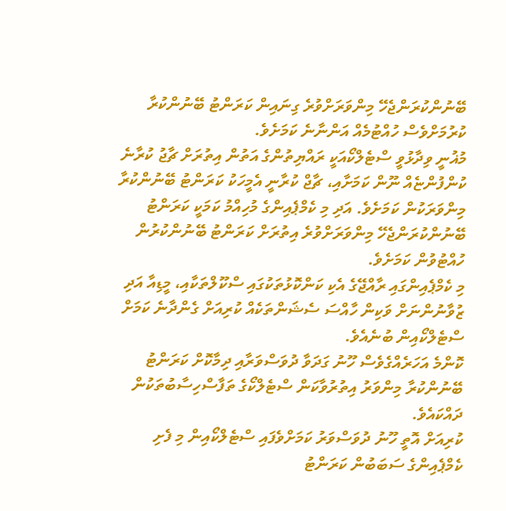ބޭނުންކުރަންޖެހޭ މިންވަރަށްވުރެ ގިނައިން ކަރަންޓު ބޭނުންކުރާ ކުރުމަށްވެސް ހުއްޓުމެއް އަންނާނެ ކަމަށެވެ.
މުޣުނީ ވިދާޅުވީ ސްޓެލްކޯއަކީ ރައްޔިތުންގެ އަތުން އިތުރަށް ޗާޖު ކުރާނެ ކުންފުންޏެއް ނޫން ކަމަށާއި، ޗާޖް ކުރާނީ އެމީހަކު ކަރަންޓު ބޭނުންކުރާ މިންވަރަކުން ކަމަށެވެ. އަދި މި ކެމްޕެއިންގެ މުހިއްމު ކަމަކީ ކަރަންޓު ބޭނުންކުރަންޖެހޭ މިންވަރަށްވުރެ އިތުރަށް ކަރަންޓު ބޭނުންކުރުން ހުއްޓުވުން ކަމަށެވެ.
މި ކެމްޕެއިންގައި ރާއްޖޭގެ އެކި ކަންކޮޅުތަކުގައި ސްކޫލްތަކާއި، މީޑިއާ އަދި ޒުވާނުންނަށް ވަކިން ހާއްސަ ސެޝަންތަކެއް ކުރިއަށް ގެންދާނެ ކަމަށް ސްޓެލްކޯއިން ބުނެއެވެ.
ކޮންމެ އަހަރެއްގެވެސް ހޫނު ގަދަވާ ދުވަސްވަރާއި ދިމާކޮށް ކަރަންޓު ބޭނުންކުރާ މިންވަރު އިތުރުވާކަން ސްޓެލްކޯގެ ތަފާސްހިސާބުތަކުން ދައްކައެވެ.
ކުރިއަށް އޮތީ ހޫނު ދުވަސްވަރު ކަމަށްވެފައި ސްޓެލްކޯއިން މި ފެށި ކެމްޕެއިންގެ ސަބަބުން ކަރަންޓު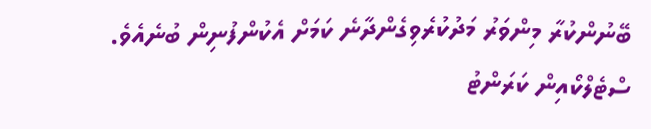ބޭނުންކުރާ މިންވަރު މަދުކުރެވިގެންދާނެ ކަމަށް އެކުންފުނިން ބުނެއެވެ.
ސްޓެލްކޯއިން ކަރަންޓު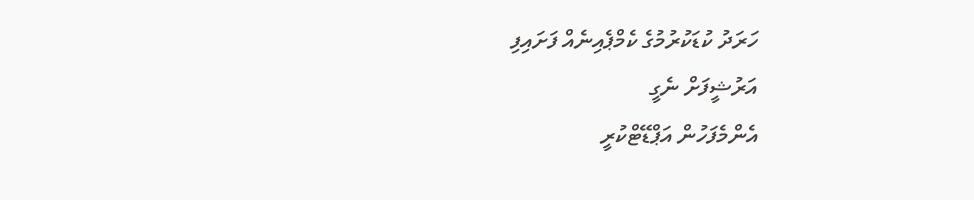ހަރަދު ކުޑަކުރުމުގެ ކެމްޕެއިނެއް ފަށައިފި
އަރުޝީފަށް ނެގީ
އެންމެފަހުން އަޕްޑޭޓްކުރީ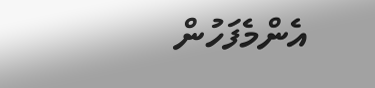އެންމެފަހުން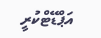އަޕްޑޭޓްކުރީ